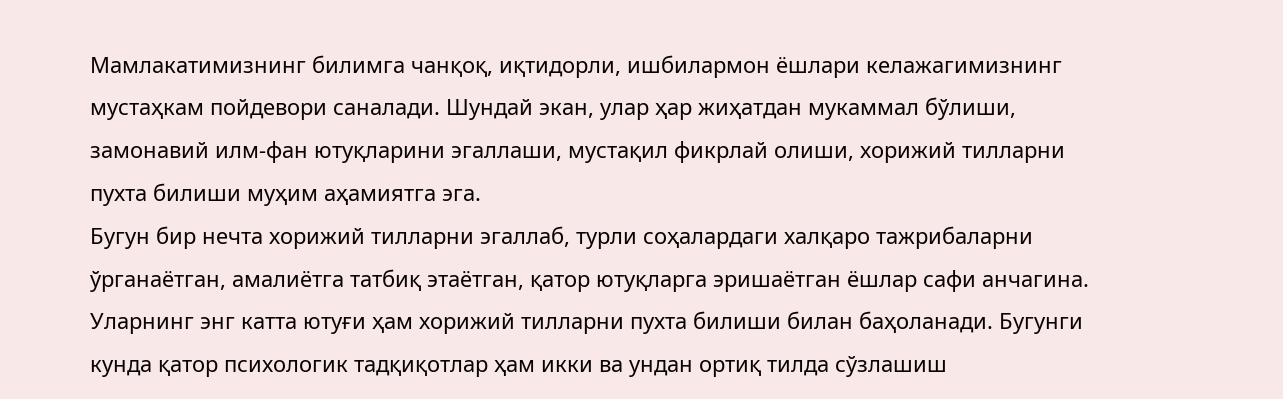Мамлакатимизнинг билимга чанқоқ, иқтидорли, ишбилармон ёшлари келажагимизнинг мустаҳкам пойдевори саналади. Шундай экан, улар ҳар жиҳатдан мукаммал бўлиши, замонавий илм-фан ютуқларини эгаллаши, мустақил фикрлай олиши, хорижий тилларни пухта билиши муҳим аҳамиятга эга.
Бугун бир нечта хорижий тилларни эгаллаб, турли соҳалардаги халқаро тажрибаларни ўрганаётган, амалиётга татбиқ этаётган, қатор ютуқларга эришаётган ёшлар сафи анчагина. Уларнинг энг катта ютуғи ҳам хорижий тилларни пухта билиши билан баҳоланади. Бугунги кунда қатор психологик тадқиқотлар ҳам икки ва ундан ортиқ тилда сўзлашиш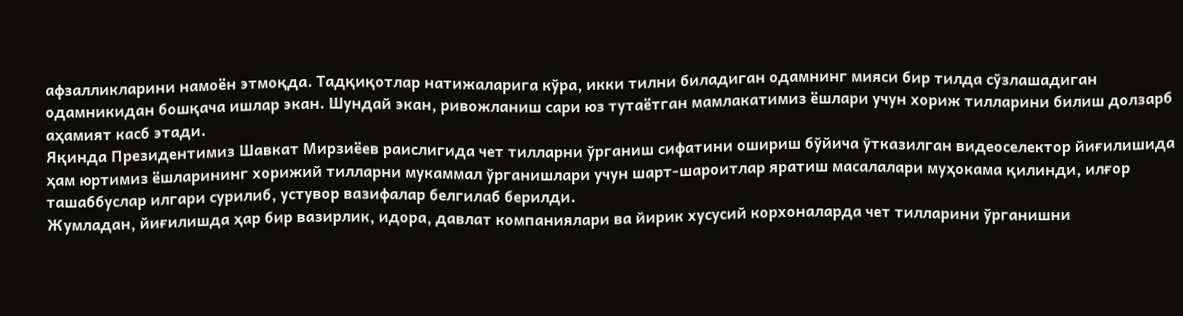афзалликларини намоён этмоқда. Тадқиқотлар натижаларига кўра, икки тилни биладиган одамнинг мияси бир тилда сўзлашадиган одамникидан бошқача ишлар экан. Шундай экан, ривожланиш сари юз тутаётган мамлакатимиз ёшлари учун хориж тилларини билиш долзарб аҳамият касб этади.
Яқинда Президентимиз Шавкат Мирзиёев раислигида чет тилларни ўрганиш сифатини ошириш бўйича ўтказилган видеоселектор йиғилишида ҳам юртимиз ёшларининг хорижий тилларни мукаммал ўрганишлари учун шарт-шароитлар яратиш масалалари муҳокама қилинди, илғор ташаббуслар илгари сурилиб, устувор вазифалар белгилаб берилди.
Жумладан, йиғилишда ҳар бир вазирлик, идора, давлат компаниялари ва йирик хусусий корхоналарда чет тилларини ўрганишни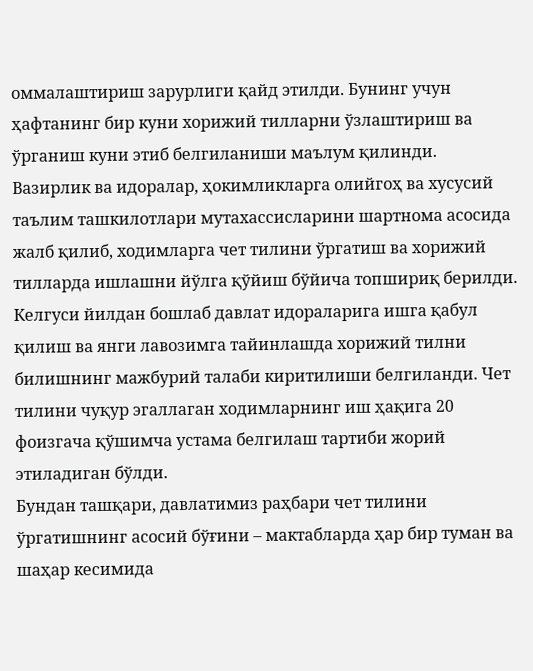оммалаштириш зарурлиги қайд этилди. Бунинг учун ҳафтанинг бир куни хорижий тилларни ўзлаштириш ва ўрганиш куни этиб белгиланиши маълум қилинди. Вазирлик ва идоралар, ҳокимликларга олийгоҳ ва хусусий таълим ташкилотлари мутахассисларини шартнома асосида жалб қилиб, ходимларга чет тилини ўргатиш ва хорижий тилларда ишлашни йўлга қўйиш бўйича топшириқ берилди. Келгуси йилдан бошлаб давлат идораларига ишга қабул қилиш ва янги лавозимга тайинлашда хорижий тилни билишнинг мажбурий талаби киритилиши белгиланди. Чет тилини чуқур эгаллаган ходимларнинг иш ҳақига 20 фоизгача қўшимча устама белгилаш тартиби жорий этиладиган бўлди.
Бундан ташқари, давлатимиз раҳбари чет тилини ўргатишнинг асосий бўғини – мактабларда ҳар бир туман ва шаҳар кесимида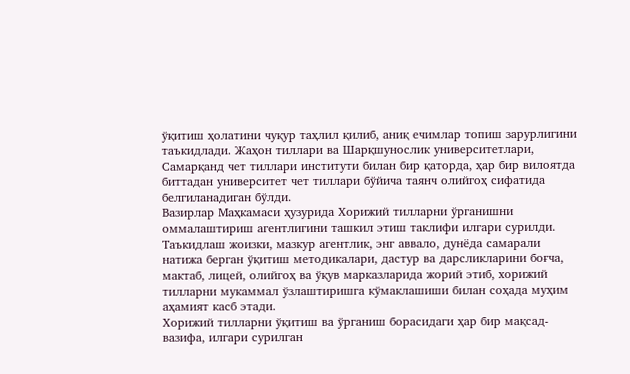ўқитиш ҳолатини чуқур таҳлил қилиб, аниқ ечимлар топиш зарурлигини таъкидлади. Жаҳон тиллари ва Шарқшунослик университетлари, Самарқанд чет тиллари институти билан бир қаторда, ҳар бир вилоятда биттадан университет чет тиллари бўйича таянч олийгоҳ сифатида белгиланадиган бўлди.
Вазирлар Маҳкамаси ҳузурида Хорижий тилларни ўрганишни оммалаштириш агентлигини ташкил этиш таклифи илгари сурилди. Таъкидлаш жоизки, мазкур агентлик, энг аввало, дунёда самарали натижа берган ўқитиш методикалари, дастур ва дарсликларини боғча, мактаб, лицей, олийгоҳ ва ўқув марказларида жорий этиб, хорижий тилларни мукаммал ўзлаштиришга кўмаклашиши билан соҳада муҳим аҳамият касб этади.
Хорижий тилларни ўқитиш ва ўрганиш борасидаги ҳар бир мақсад-вазифа, илгари сурилган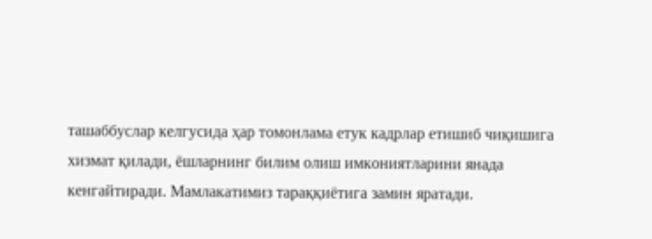ташаббуслар келгусида ҳар томонлама етук кадрлар етишиб чиқишига хизмат қилади, ёшларнинг билим олиш имкониятларини янада кенгайтиради. Мамлакатимиз тараққиётига замин яратади.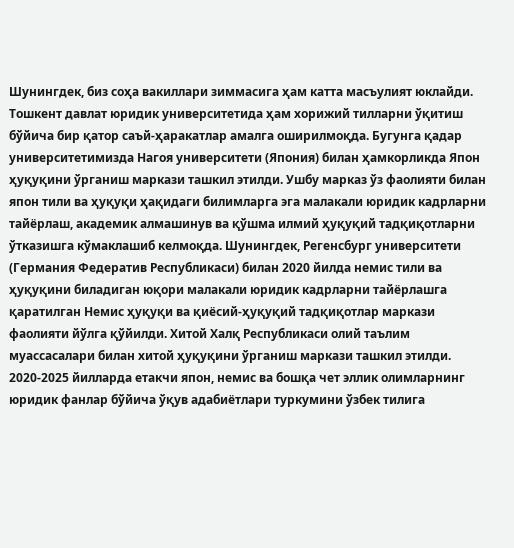Шунингдек, биз соҳа вакиллари зиммасига ҳам катта масъулият юклайди.
Тошкент давлат юридик университетида ҳам хорижий тилларни ўқитиш бўйича бир қатор саъй-ҳаракатлар амалга оширилмоқда. Бугунга қадар университетимизда Нагоя университети (Япония) билан ҳамкорликда Япон ҳуқуқини ўрганиш маркази ташкил этилди. Ушбу марказ ўз фаолияти билан япон тили ва ҳуқуқи ҳақидаги билимларга эга малакали юридик кадрларни тайёрлаш, академик алмашинув ва қўшма илмий ҳуқуқий тадқиқотларни ўтказишга кўмаклашиб келмоқда. Шунингдек, Регенсбург университети (Германия Федератив Республикаси) билан 2020 йилда немис тили ва ҳуқуқини биладиган юқори малакали юридик кадрларни тайёрлашга қаратилган Немис ҳуқуқи ва қиёсий-ҳуқуқий тадқиқотлар маркази фаолияти йўлга қўйилди. Хитой Халқ Республикаси олий таълим муассасалари билан хитой ҳуқуқини ўрганиш маркази ташкил этилди.
2020-2025 йилларда етакчи япон, немис ва бошқа чет эллик олимларнинг юридик фанлар бўйича ўқув адабиётлари туркумини ўзбек тилига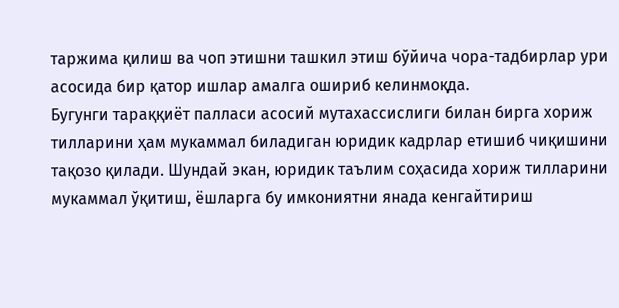таржима қилиш ва чоп этишни ташкил этиш бўйича чора-тадбирлар ури асосида бир қатор ишлар амалга ошириб келинмоқда.
Бугунги тараққиёт палласи асосий мутахассислиги билан бирга хориж тилларини ҳам мукаммал биладиган юридик кадрлар етишиб чиқишини тақозо қилади. Шундай экан, юридик таълим соҳасида хориж тилларини мукаммал ўқитиш, ёшларга бу имкониятни янада кенгайтириш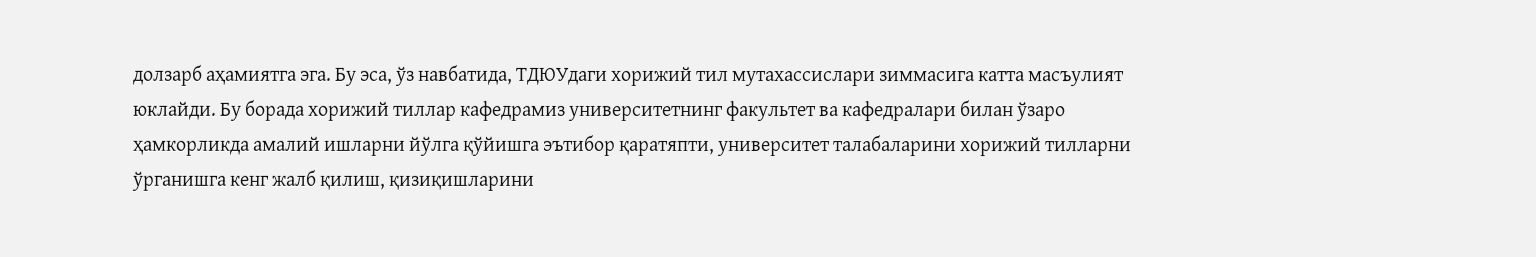долзарб аҳамиятга эга. Бу эса, ўз навбатида, ТДЮУдаги хорижий тил мутахассислари зиммасига катта масъулият юклайди. Бу борада хорижий тиллар кафедрамиз университетнинг факультет ва кафедралари билан ўзаро ҳамкорликда амалий ишларни йўлга қўйишга эътибор қаратяпти, университет талабаларини хорижий тилларни ўрганишга кенг жалб қилиш, қизиқишларини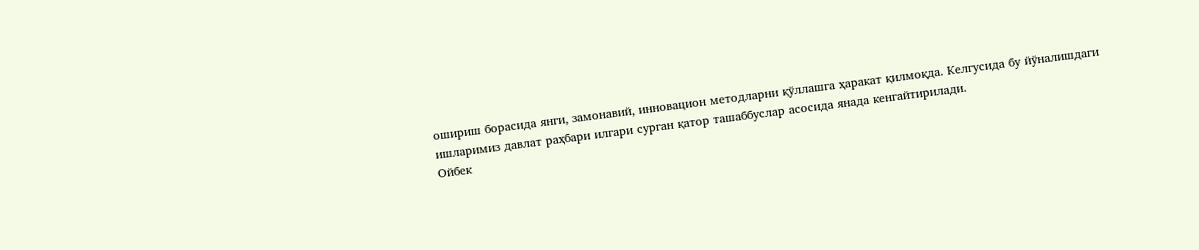ошириш борасида янги, замонавий, инновацион методларни қўллашга ҳаракат қилмоқда. Келгусида бу йўналишдаги ишларимиз давлат раҳбари илгари сурган қатор ташаббуслар асосида янада кенгайтирилади.
Ойбек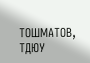ТОШМАТОВ,
ТДЮУ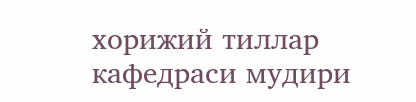хорижий тиллар кафедраси мудири